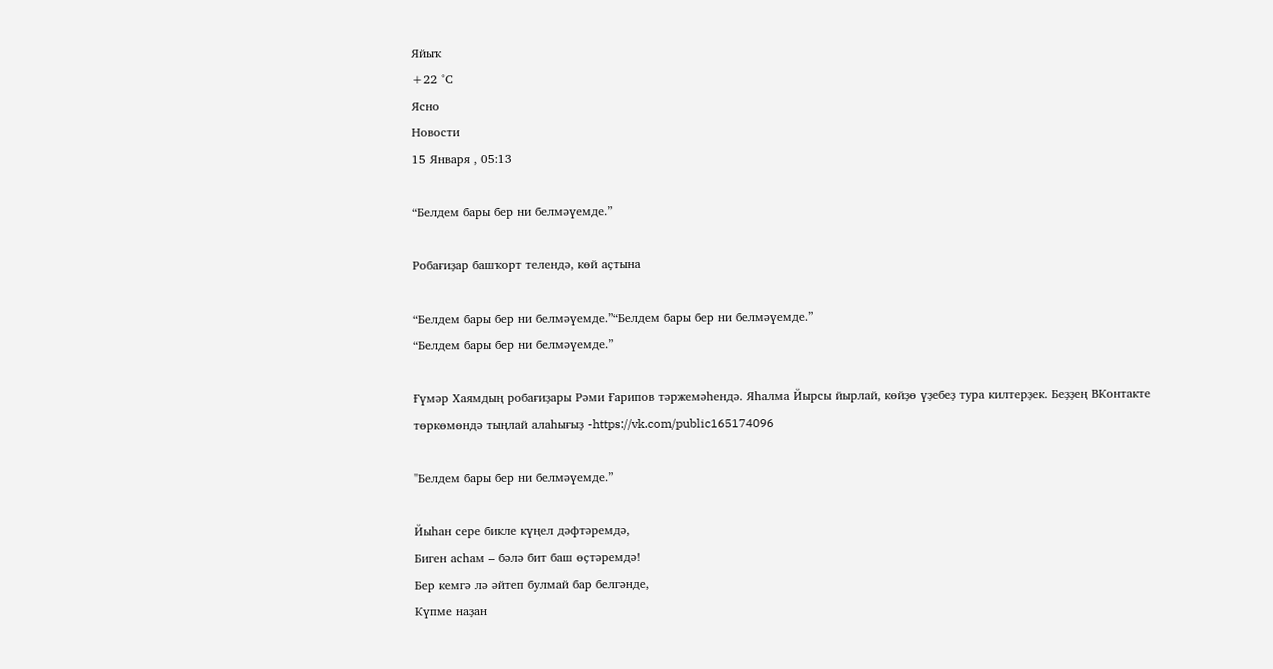Яйыҡ
+22 °С
Ясно
Новости
15 Января , 05:13

“Белдем бары бер ни белмәүемде.”

Робағиҙар башҡорт телендә, көй аҫтына

“Белдем бары бер ни белмәүемде.”“Белдем бары бер ни белмәүемде.”
“Белдем бары бер ни белмәүемде.”

Ғүмәр Хаямдың робағиҙары Рәми Ғарипов тәржемәһендә. Яһалма Йырсы йырлай, көйҙө үҙебеҙ тура килтерҙек. Беҙҙең ВКонтакте төркөмөндә тыңлай алаһығыҙ -https://vk.com/public165174096

"Белдем бары бер ни белмәүемде.”

Йыһан сере бикле күңел дәфтәремдә,
Биген асһам – бәлә бит баш өҫтәремдә!
Бер кемгә лә әйтеп булмай бар белгәнде,
Күпме наҙан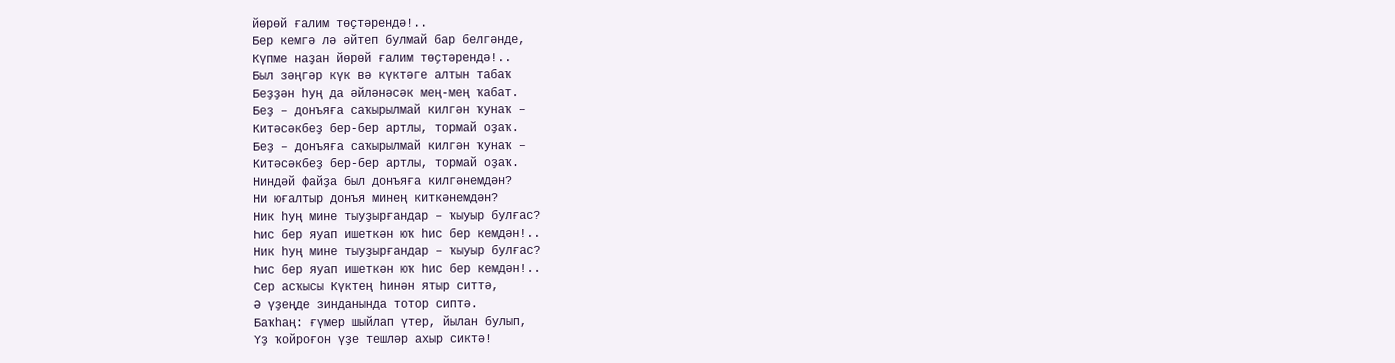йөрөй ғалим төҫтәрендә!..
Бер кемгә лә әйтеп булмай бар белгәнде,
Күпме наҙан йөрөй ғалим төҫтәрендә!..
Был зәңгәр күк вә күктәге алтын табаҡ
Беҙҙән һуң да әйләнәсәк мең-мең ҡабат.
Беҙ – донъяға саҡырылмай килгән ҡунаҡ –
Китәсәкбеҙ бер-бер артлы, тормай оҙаҡ.
Беҙ – донъяға саҡырылмай килгән ҡунаҡ –
Китәсәкбеҙ бер-бер артлы, тормай оҙаҡ.
Ниндәй файҙа был донъяға килгәнемдән?
Ни юғалтыр донъя минең киткәнемдән?
Ник һуң мине тыуҙырғандар – ҡыуыр булғас?
Һис бер яуап ишеткән юҡ һис бер кемдән!..
Ник һуң мине тыуҙырғандар – ҡыуыр булғас?
Һис бер яуап ишеткән юҡ һис бер кемдән!..
Сер асҡысы Күктең һинән ятыр ситтә,
Ә үҙеңде зинданында тотор сиптә.
Баҡһаң: ғүмер шыйлап үтер, йылан булып,
Үҙ ҡойроғон үҙе тешләр ахыр сиктә!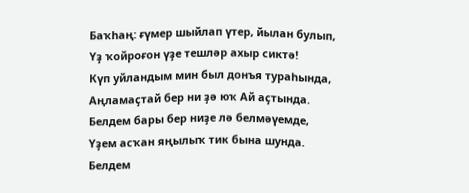Баҡһаң: ғүмер шыйлап үтер, йылан булып,
Үҙ ҡойроғон үҙе тешләр ахыр сиктә!
Күп уйландым мин был донъя тураһында,
Аңламаҫтай бер ни ҙә юҡ Ай аҫтында.
Белдем бары бер ниҙе лә белмәүемде,
Үҙем асҡан яңылыҡ тик бына шунда.
Белдем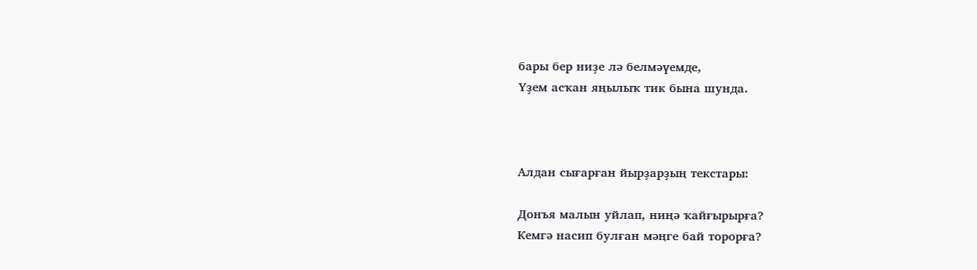бары бер ниҙе лә белмәүемде,
Үҙем асҡан яңылыҡ тик бына шунда.



Алдан сығарған йырҙарҙың текстары:

Донъя малын уйлап, ниңә ҡайғырырға?
Кемгә насип булған мәңге бай торорға?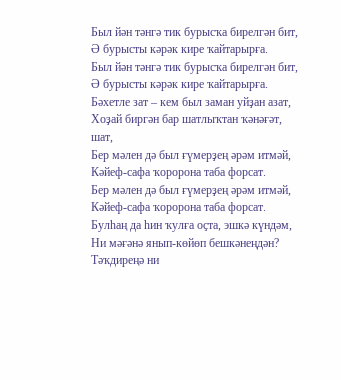Был йән тәнгә тик бурысҡа бирелгән бит,
Ә бурысты кәрәк кире ҡайтарырға.
Был йән тәнгә тик бурысҡа бирелгән бит,
Ә бурысты кәрәк кире ҡайтарырға.
Бәхетле зат – кем был заман уйҙан азат,
Хоҙай биргән бар шатлыҡтан ҡәнәғәт, шат,
Бер мәлен дә был ғүмерҙең әрәм итмәй,
Кәйеф-сафа ҡоророна таба форсат.
Бер мәлен дә был ғүмерҙең әрәм итмәй,
Кәйеф-сафа ҡоророна таба форсат.
Булһаң да һин ҡулға оҫта, эшкә күндәм,
Ни мәғәнә янып-көйөп бешкәнеңдән?
Тәҡдиреңә ни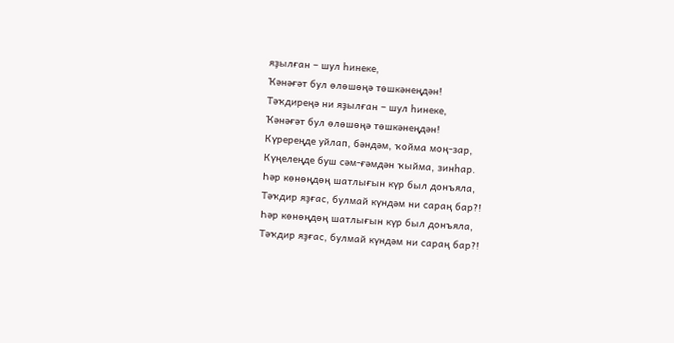яҙылған – шул һинеке,
Ҡәнәғәт бул өлөшөңә төшкәнеңдән!
Тәҡдиреңә ни яҙылған – шул һинеке,
Ҡәнәғәт бул өлөшөңә төшкәнеңдән!
Күререңде уйлап, бәндәм, ҡойма моң-зар,
Күңелеңде буш сәм-ғәмдән ҡыйма, зинһар.
Һәр көнөңдөң шатлығын күр был донъяла,
Тәҡдир яҙғас, булмай күндәм ни сараң бар?!
Һәр көнөңдөң шатлығын күр был донъяла,
Тәҡдир яҙғас, булмай күндәм ни сараң бар?!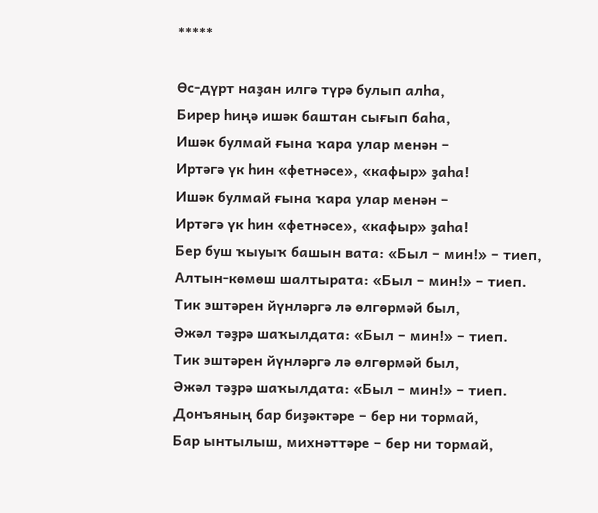*****

Өс-дүрт наҙан илгә түрә булып алһа,
Бирер һиңә ишәк баштан сығып баһа,
Ишәк булмай ғына ҡара улар менән –
Иртәгә үк һин «фетнәсе», «кафыр» ҙаһа!
Ишәк булмай ғына ҡара улар менән –
Иртәгә үк һин «фетнәсе», «кафыр» ҙаһа!
Бер буш ҡыуыҡ башын вата: «Был – мин!» – тиеп,
Алтын-көмөш шалтырата: «Был – мин!» – тиеп.
Тик эштәрен йүнләргә лә өлгөрмәй был,
Әжәл тәҙрә шаҡылдата: «Был – мин!» – тиеп.
Тик эштәрен йүнләргә лә өлгөрмәй был,
Әжәл тәҙрә шаҡылдата: «Был – мин!» – тиеп.
Донъяның бар биҙәктәре – бер ни тормай,
Бар ынтылыш, михнәттәре – бер ни тормай,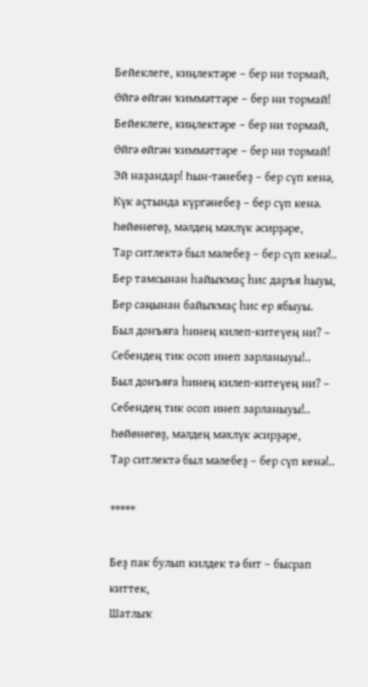Бейеклеге, киңлектәре – бер ни тормай,
Өйгә өйгән ҡиммәттәре – бер ни тормай!
Бейеклеге, киңлектәре – бер ни тормай,
Өйгә өйгән ҡиммәттәре – бер ни тормай!
Эй наҙандар! Һын-тәнебеҙ – бер сүп кенә,
Күк аҫтында күргәнебеҙ – бер сүп кенә.
Һөйөнөгөҙ, мәлдең мәхлүк әсирҙәре,
Тар ситлектә был мәлебеҙ – бер сүп кенә!..
Бер тамсынан һайыҡмаҫ һис даръя һыуы,
Бер саңынан байыҡмаҫ һис ер ябыуы.
Был донъяға һинең килеп-китеүең ни? –
Себендең тик осоп инеп зарланыуы!..
Был донъяға һинең килеп-китеүең ни? –
Себендең тик осоп инеп зарланыуы!..
Һөйөнөгөҙ, мәлдең мәхлүк әсирҙәре,
Тар ситлектә был мәлебеҙ – бер сүп кенә!..

*****

Беҙ пак булып килдек тә бит – бысрап киттек,
Шатлыҡ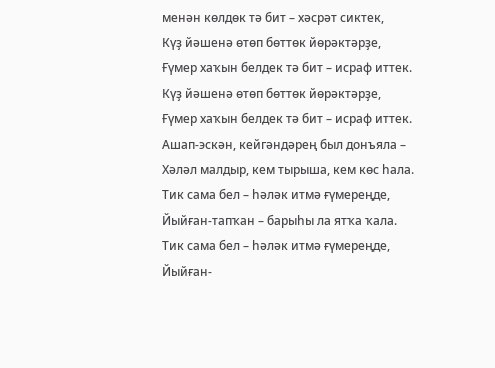менән көлдөк тә бит – хәсрәт сиктек,
Күҙ йәшенә өтөп бөттөк йөрәктәрҙе,
Ғүмер хаҡын белдек тә бит – исраф иттек.
Күҙ йәшенә өтөп бөттөк йөрәктәрҙе,
Ғүмер хаҡын белдек тә бит – исраф иттек.
Ашап-эскән, кейгәндәрең был донъяла –
Хәләл малдыр, кем тырыша, кем көс һала.
Тик сама бел – һәләк итмә ғүмереңде,
Йыйған-тапҡан – барыһы ла ятҡа ҡала.
Тик сама бел – һәләк итмә ғүмереңде,
Йыйған-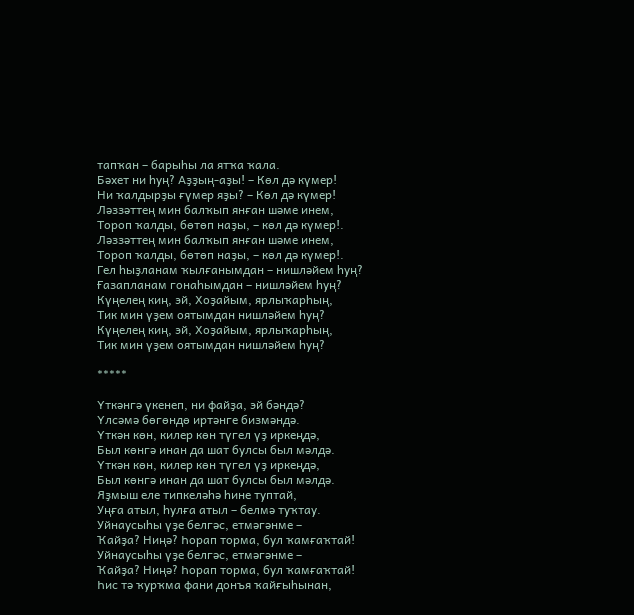тапҡан – барыһы ла ятҡа ҡала.
Бәхет ни һуң? Аҙҙың-аҙы! – Көл дә күмер!
Ни ҡалдырҙы ғүмер яҙы? – Көл дә күмер!
Ләззәттең мин балҡып янған шәме инем,
Тороп ҡалды, бөтөп наҙы, – көл дә күмер!.
Ләззәттең мин балҡып янған шәме инем,
Тороп ҡалды, бөтөп наҙы, – көл дә күмер!.
Гел һыҙланам ҡылғанымдан – нишләйем һуң?
Ғазапланам гонаһымдан – нишләйем һуң?
Күңелең киң, эй, Хоҙайым, ярлыҡарһың,
Тик мин үҙем оятымдан нишләйем һуң?
Күңелең киң, эй, Хоҙайым, ярлыҡарһың,
Тик мин үҙем оятымдан нишләйем һуң?

*****

Үткәнгә үкенеп, ни файҙа, эй бәндә?
Үлсәмә бөгөндө иртәнге бизмәндә.
Үткән көн, килер көн түгел үҙ иркеңдә,
Был көнгә инан да шат булсы был мәлдә.
Үткән көн, килер көн түгел үҙ иркеңдә,
Был көнгә инан да шат булсы был мәлдә.
Яҙмыш еле типкеләһә һине туптай,
Уңға атыл, һулға атыл – белмә туҡтау.
Уйнаусыһы үҙе белгәс, етмәгәнме –
Ҡайҙа? Ниңә? Һорап торма, бул ҡамғаҡтай!
Уйнаусыһы үҙе белгәс, етмәгәнме –
Ҡайҙа? Ниңә? Һорап торма, бул ҡамғаҡтай!
Һис тә ҡурҡма фани донъя ҡайғыһынан,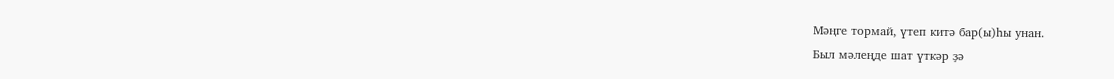Мәңге тормай, үтеп китә бар(ы)һы унан.
Был мәлеңде шат үткәр ҙә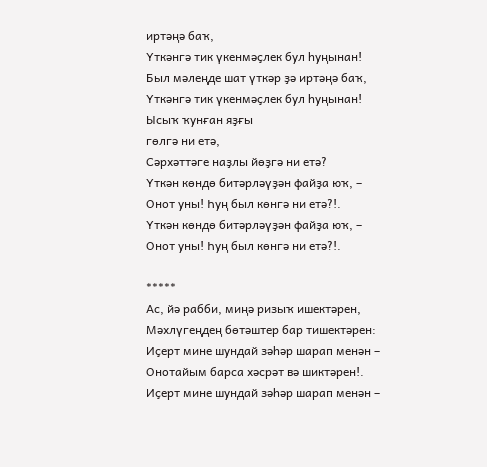иртәңә баҡ,
Үткәнгә тик үкенмәҫлек бул һуңынан!
Был мәлеңде шат үткәр ҙә иртәңә баҡ,
Үткәнгә тик үкенмәҫлек бул һуңынан!
Ысыҡ ҡунған яҙғы
гөлгә ни етә,
Сәрхәттәге наҙлы йөҙгә ни етә?
Үткән көндө битәрләүҙән файҙа юҡ, –
Онот уны! Һуң был көнгә ни етә?!.
Үткән көндө битәрләүҙән файҙа юҡ, –
Онот уны! Һуң был көнгә ни етә?!.

*****
Ас, йә рабби, миңә ризыҡ ишектәрен,
Мәхлүгеңдең бөтәштер бар тишектәрен:
Иҫерт мине шундай зәһәр шарап менән –
Онотайым барса хәсрәт вә шиктәрен!.
Иҫерт мине шундай зәһәр шарап менән –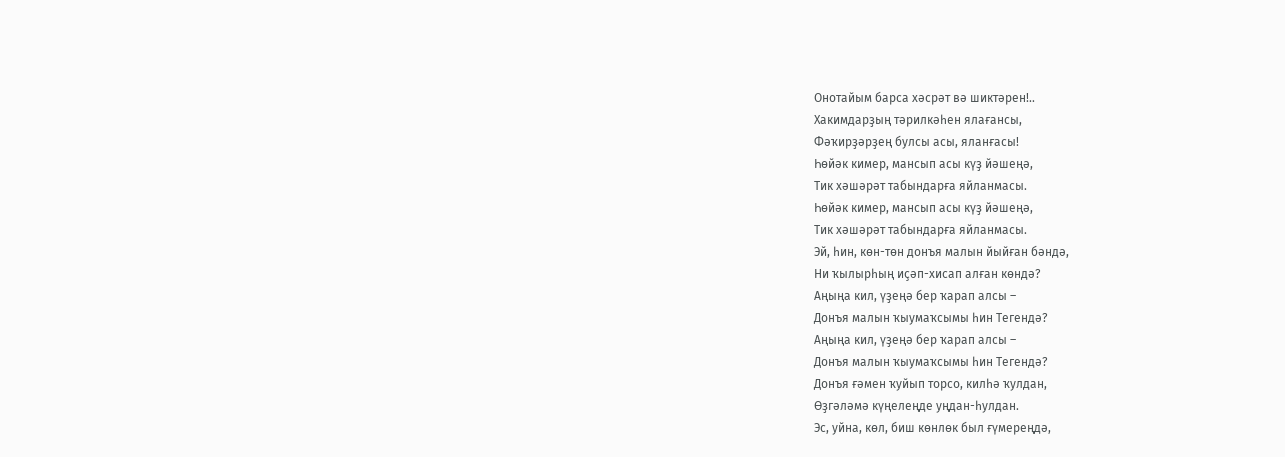Онотайым барса хәсрәт вә шиктәрен!..
Хакимдарҙың тәрилкәһен ялағансы,
Фәҡирҙәрҙең булсы асы, яланғасы!
Һөйәк кимер, мансып асы күҙ йәшеңә,
Тик хәшәрәт табындарға яйланмасы.
Һөйәк кимер, мансып асы күҙ йәшеңә,
Тик хәшәрәт табындарға яйланмасы.
Эй, һин, көн-төн донъя малын йыйған бәндә,
Ни ҡылырһың иҫәп-хисап алған көндә?
Аңыңа кил, үҙеңә бер ҡарап алсы –
Донъя малын ҡыумаҡсымы һин Тегендә?
Аңыңа кил, үҙеңә бер ҡарап алсы –
Донъя малын ҡыумаҡсымы һин Тегендә?
Донъя ғәмен ҡуйып торсо, килһә ҡулдан,
Өҙгәләмә күңелеңде уңдан-һулдан.
Эс, уйна, көл, биш көнлөк был ғүмереңдә,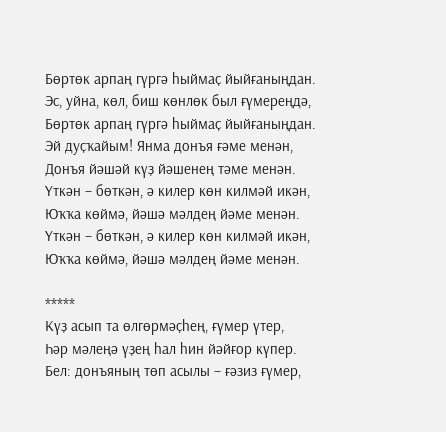Бөртөк арпаң гүргә һыймаҫ йыйғаныңдан.
Эс, уйна, көл, биш көнлөк был ғүмереңдә,
Бөртөк арпаң гүргә һыймаҫ йыйғаныңдан.
Эй дуҫҡайым! Янма донъя ғәме менән,
Донъя йәшәй күҙ йәшенең тәме менән.
Үткән – бөткән, ә килер көн килмәй икән,
Юҡҡа көймә, йәшә мәлдең йәме менән.
Үткән – бөткән, ә килер көн килмәй икән,
Юҡҡа көймә, йәшә мәлдең йәме менән.

*****
Күҙ асып та өлгөрмәҫһең, ғүмер үтер,
Һәр мәлеңә үҙең һал һин йәйғор күпер.
Бел: донъяның төп асылы – ғәзиз ғүмер,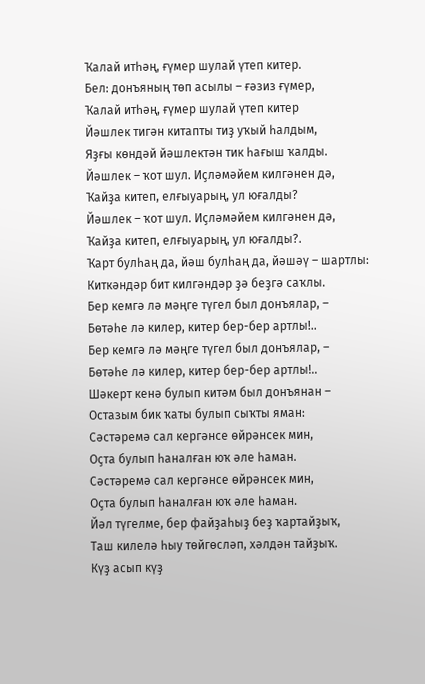Ҡалай итһәң, ғүмер шулай үтеп китер.
Бел: донъяның төп асылы – ғәзиз ғүмер,
Ҡалай итһәң, ғүмер шулай үтеп китер
Йәшлек тигән китапты тиҙ уҡый һалдым,
Яҙғы көндәй йәшлектән тик һағыш ҡалды.
Йәшлек – ҡот шул. Иҫләмәйем килгәнен дә,
Ҡайҙа китеп, елғыуарың, ул юғалды?
Йәшлек – ҡот шул. Иҫләмәйем килгәнен дә,
Ҡайҙа китеп, елғыуарың, ул юғалды?.
Ҡарт булһаң да, йәш булһаң да, йәшәү – шартлы:
Киткәндәр бит килгәндәр ҙә беҙгә саҡлы.
Бер кемгә лә мәңге түгел был донъялар, –
Бөтәһе лә килер, китер бер-бер артлы!..
Бер кемгә лә мәңге түгел был донъялар, –
Бөтәһе лә килер, китер бер-бер артлы!..
Шәкерт кенә булып китәм был донъянан –
Остазым бик ҡаты булып сыҡты яман:
Сәстәремә сал кергәнсе өйрәнсек мин,
Оҫта булып һаналған юҡ әле һаман.
Сәстәремә сал кергәнсе өйрәнсек мин,
Оҫта булып һаналған юҡ әле һаман.
Йәл түгелме, бер файҙаһыҙ беҙ ҡартайҙыҡ,
Таш килелә һыу төйгөсләп, хәлдән тайҙыҡ.
Күҙ асып күҙ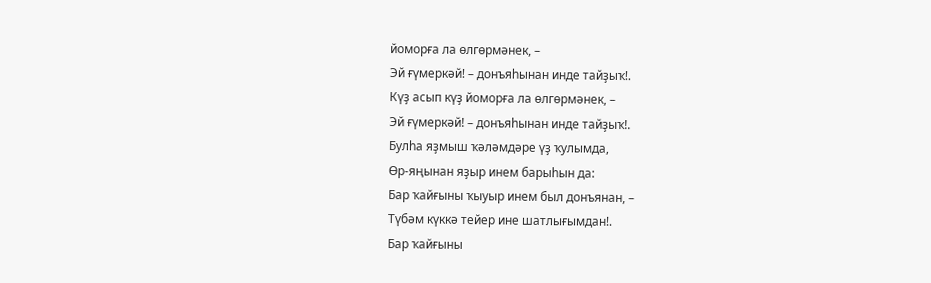йоморға ла өлгөрмәнек, –
Эй ғүмеркәй! – донъяһынан инде тайҙыҡ!.
Күҙ асып күҙ йоморға ла өлгөрмәнек, –
Эй ғүмеркәй! – донъяһынан инде тайҙыҡ!.
Булһа яҙмыш ҡәләмдәре үҙ ҡулымда,
Өр-яңынан яҙыр инем барыһын да:
Бар ҡайғыны ҡыуыр инем был донъянан, –
Түбәм күккә тейер ине шатлығымдан!.
Бар ҡайғыны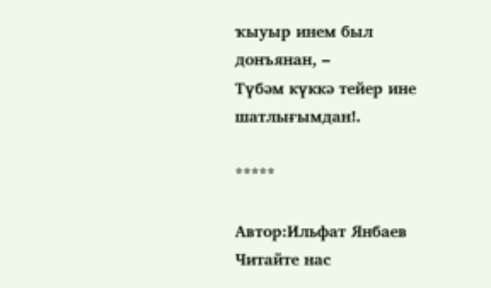ҡыуыр инем был донъянан, –
Түбәм күккә тейер ине шатлығымдан!.

*****

Автор:Ильфат Янбаев
Читайте нас